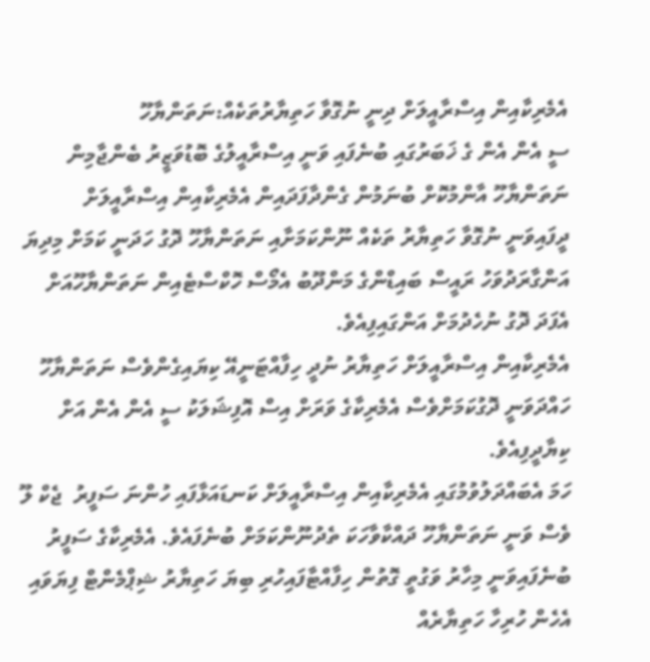އެމެރިކާއިން އިސްރާއީލަށް ދިނީ ނުގޮވާ ހަތިޔާރުތަކެއް:ނަތަންޔާހޫ
ސީ އެން އެން ގެ ޚަބަރުގައި ބުނެފައި ވަނީ އިސްރާއީލުގެ ބޮޑުވަޒީރު ބެންޖާމިން ނަތަންޔާހޫ އާންމުކޮށް ބުނަމުން ގެންދާފަދައިން އެމެރިކާއިން އިސްރާއީލަށް ދީފައިވަނީ ނުގޮވާ ހަތިޔާރު ތަކެއް ނޫންކަމަށާއި ނަތަންޔާހޫ ދޮގު ހަދަނީ ކަމަށް މިދިޔަ އަންގާރަދުވަހު ރައީސް ބައިޑްންގެ މަންދޫބު އެމޯސް ހޮކްސްޓެއިން ނަތަންޔާހޫއަށް އެފަދަ ދޮގު ނުހެދުމަށް އަންގައިފިއެވެ.
އެމެރިކާއިން އިސްރާއީލަށް ހަތިޔާރު ނުދީ ހިފާއްޓަނީއޭ ކިޔައިގެންވެސް ނަތަންޔާހޫ ހައްދަވަނީ ދޮގުކަމަށްވެސް އެމެރިކާގެ ވަރަށް އިސް އޮފިޝަލަކު ސީ އެން އެން އަށް ކިޔާދީފިއެވެ.
ހަމަ އެބައްދަލުވުމުގައި އެމެރިކާއިން އިސްރާއީލަށް ކަނޑައަޅާފައި ހުންނަ ސަފީރު  ޖެކް ލޫ ވެސް ވަނީ ނަތަންޔާހޫ ދައްކާވާހަކަ ތެދުނޫންކަމަށް ބުނެފައެވެ. އެމެރިކާގެ ސަފީރު ބުނެފައިވަނީ މިހާރު ވަގުތީ ގޮތުން ހިފާއްޓާފައިހުރި ބިޔަ ހަތިޔާރު ޝިޕްމެންޓް ފިޔަވައި އެހެން ހުރިހާ ހަތިޔާރެއް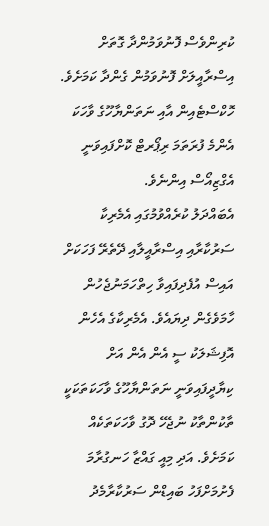ކުރިންވެސް ފޮނުވަމުންދާ ގޮތަށް އިސްރާއީލަށް ފޮނުވަމުން ގެންދާ ކަމަށެވެ.
ހޮކްސްޓެއިން އާއި ނަތަންޔާހޫގެ ވާހަކަ އެންމެ ފުރަތަމަ ރިޕޯރޓް ކޮށްފައިވަނީ އެގްޒިއޯސް އިންނެވެ.
އެބައްދަލު ކުރެއްވުމުގައި އެމެރިކާ ސަރުކާރާއި އިސްރާއީލާއި ދޭތެރޭ ފަހަކަށް އައިސް އުފެދިފައިވާ ހިތްހަމަނުޖެހުން ހާމަވެގެން ދިޔައެވެ. އެމެރިކާގެ އެހެން އޮފިޝަލަކު ސީ އެން އެން އަށް ކިޔާދީފައިވަނީ ނަތަންޔާހޫގެ ވާހަކަތަކަކީ ތާކުންތާކު ނުޖެހޭ ދޮގު ވާހަކަތަކެއް ކަމަށެވެ. އަދި މިއީ ގައްޒާ ހަނގުރާމަ ފެށުމަށްފަހު ބައިޑްން ސަރުކާރާމެދު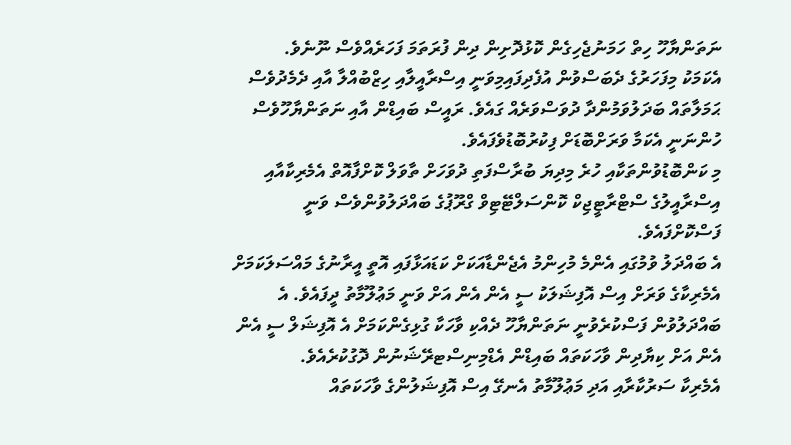ނަތަންޔާހޫ ހިތް ހަމަނުޖެހިގެން ކޮޅުދޮށިން ދިން ފުރަތަމަ ފަހަރެއްވެސް ނޫނެވެ.
އެކަމަކު މިފަހަރުގެ ދެބަސްވުން އުފެދިފައިމިވަނީ އިސްރާއީލާއި ހިޒްބުއްލާ އާއި ދެމެދުވެސް ޙަމަލާތައް ބަދަލުވަމުންދާ ދުވަސްވަރެއް ގައެވެ. ރައީސް ބައިޑްން އާއި ނަތަންޔާހޫވެސް ހުންނަނީ އެކަމާ ވަރަށްބޮޑަށް ފިކުރުބޮޑުވެފައެވެ.
މި ކަންބޮޑުވުންތަކާއި ހުރެ މިދިޔަ ބުރާސްފަތި ދުވަހަށް ތާވަލް ކޮށްފާއޮތް އެމެރިކާއާއި އިސްރާއީލުގެ ސްޓްރާޓީޖިކް ކޮންސަލްޓޭޓިވް ގްރޫޕުގެ ބައްދަލުވުންވެސް ވަނީ ފަސްކޮށްފައެވެ.
އެ ބައްދަލު ވުމުގައި އެންމެ މުހިންމު އެޖެންޑާއަކަށް ކަޑައަޅާފައި އޮތީ އީރާނުގެ މައްސަލަކަމަށް އެމެރިކާގެ ވަރަށް އިސް އޮފިޝަލަކު ސީ އެން އެން އަށް ވަނީ މަޢުލޫމާތު ދީފައެވެ. އެ ބައްދަލުވުން ފަސްކުރެވުނީ ނަތަންޔާހޫ ދެއްކި ވާހަކާ ގުޅިގެންކަމަށް އެ އޮފިޝަލް ސީ އެން އެން އަށް ކިޔާދިން ވާހަކަތައް ބައިޑްން އެޑްމިނިސްޓރޭޝަނުން ދޮގުކުރެއެވެ.
އެމެރިކާ ސަރުކާރާއި އަދި މަޢުލޫމާތު އެނގޭ އިސް އޮފިޝަލުންގެ ވާހަކަތައް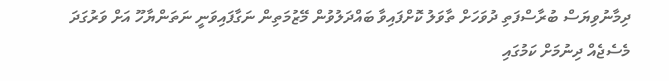ދިމާނުވިޔަސް ބުރާސްފަތި ދުވަހަށް ތާވަލު ކޮށްފައިވާ ބައްދަލުވުން މޭޒުމަތިން ނަގާފައިވަނީ ނަތަންޔާހޫ އަށް ވަރުގަދަ މެސެޖެއް ދިނުމަށް ކަމުގައި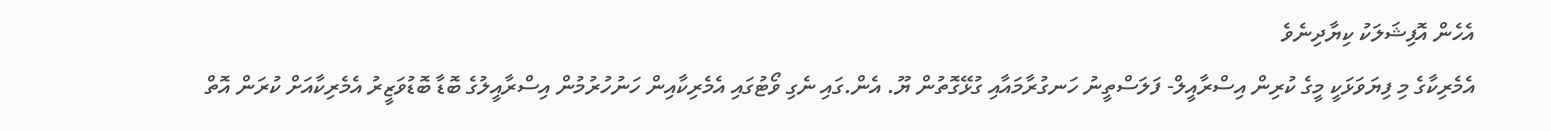އެހެން އޮފިޝަލަކު ކިޔާދިނެވެ
އެމެރިކާގެ މި ފިޔަވަޅަކީ މީގެ ކުރިން އިސްރާއީލް- ފަލަސްތީނު ހަނގުރާމައާއި ގުޅޭގޮތުން ޔޫ. އެން.ގައި ނެގި ވޯޓުގައި އެމެރިކާއިން ހަނުހުރުމުން އިސްރާއީލުގެ ބޮޑާ ބޮޑުވަޒީރު އެމެރިކާއަށް ކުރަން އޮތް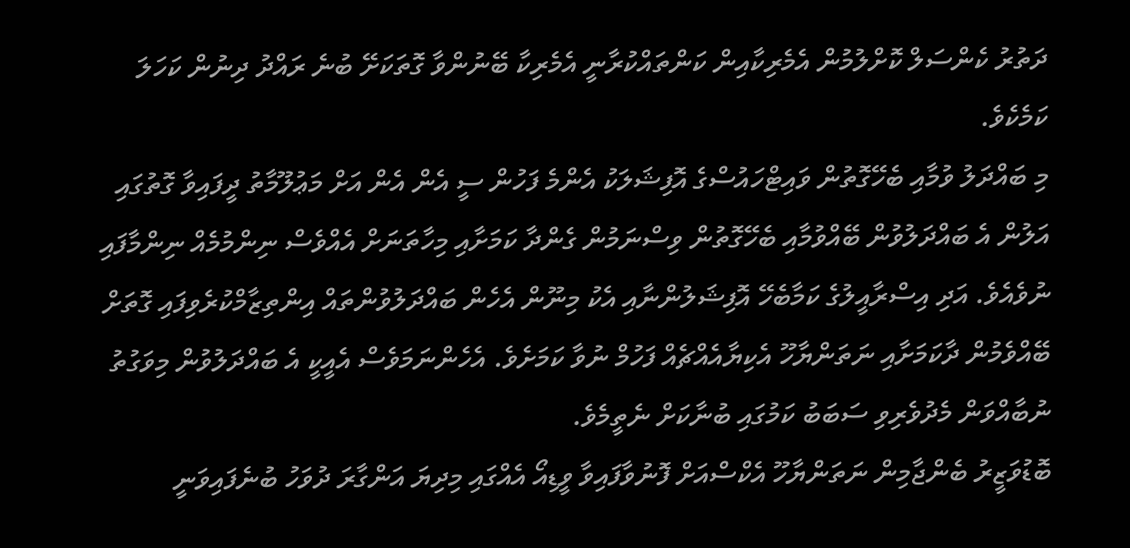ދަތުރު ކެންސަލް ކޮށްލުމުން އެމެރިކާއިން ކަންތައްކުރާނީ އެމެރިކާ ބޭނުންވާ ގޮތަކަށޭ ބުނެ ރައްދު ދިނުން ކަހަލަ ކަމެކެވެ.
މި ބައްދަލު ވުމާއި ބެހޭގޮތުން ވައިޓްހައުސްގެ އޮފިޝަލަކު އެންމެ ފަހުން ސީ އެން އެން އަށް މަޢުލޫމާތު ދީފައިވާ ގޮތުގައި އަލުން އެ ބައްދަލުވުން ބޭއްވުމާއި ބެހޭގޮތުން ވިސްނަމުން ގެންދާ ކަމަށާއި މިހާތަނަށް އެއްވެސް ނިންމުމެއް ނިންމާފައި ނުވެއެވެ. އަދި އިސްރާއީލުގެ ކަމާބެހޭ އޮފިޝަލުންނާއި އެކު މިނޫން އެހެން ބައްދަލުވުންތައް އިންތިޒާމްކުރެވިފައި ގޮތަށް ބޭއްވެމުން ދާކަމަށާއި ނަތަންޔާހޫ އެކިޔާއެއްޗެއް ފަހުމް ނުވާ ކަމަށެވެ. އެހެންނަމަވެސް އެއީކީ އެ ބައްދަލުވުން މިވަގުތު ނުބާއްވަން މެދުވެރިވި ސަބަބު ކަމުގައި ބުނާކަށް ނެތީމެވެ.
ބޮޑުވަޒީރު ބެންޖާމިން ނަތަންޔާހޫ އެކްސްއަށް ފޮނުވާފައިވާ ވީޑިއޯ އެއްގައި މިދިޔަ އަންގާރަ ދުވަހު ބުނެފައިވަނީ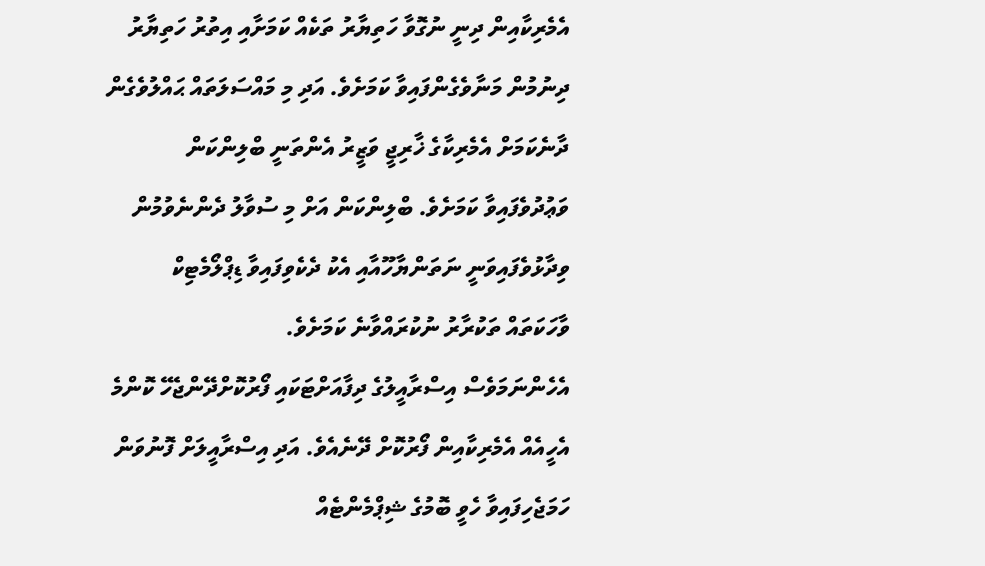އެމެރިކާއިން ދިނީ ނުގޮވާ ހަތިޔާރު ތަކެއް ކަމަށާއި އިތުރު ހަތިޔާރު ދިނުމުން މަނާވެގެންފައިވާ ކަމަށެވެ. އަދި މި މައްސަލަތައް ޙައްލުވެގެން ދާނެކަމަށް އެމެރިކާގެ ޚާރިޖީ ވަޒީރު އެންތަނީ ބްލިންކަން ވަޢުދުވެފައިވާ ކަމަށެވެ. ބްލިންކަން އަށް މި ސުވާލު ދެންނެވުމުން ވިދާޅުވެފައިވަނީ ނަތަންޔާހޫއާއި އެކު ދެކެވިފައިވާ ޑިޕްލޯމެޓިކް ވާހަކަތައް ތަކުރާރު ނުކުރައްވާނެ ކަމަށެވެ.
އެހެންނަމަވެސް އިސްރާއީލުގެ ދިފާއަށްޓަކައި ފޯރުކޮށްދޭންޖެހޭ ކޮންމެ އެހީއެއް އެމެރިކާއިން ފޯރުކޮށް ދޭނެއެވެ. އަދި އިސްރާއީލަށް ފޮނުވަން ހަމަޖެހިފައިވާ ހެވީ ބޮމުގެ ޝިޕްމެންޓެއް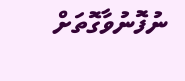ނުފޮނުވާގޮތަށް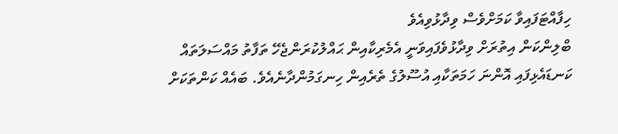ހިފާއްޓަފައިވާ ކަމަށްވެސް ވިދާޅުވިއެވެ
ބްލިންކަން އިތުރަށް ވިދާޅުވެފައިވަނީ އެމެރިކާއިން ޙައްލުކުރަންޖެހޭ ތަފާތު މައްސަލަތައް ކަނޑައެޅިފައި އޮންނަ ހަމަތަކާއި އުސޫލުގެ ތެރެއިން ހިނގަމުންދާނެއެވެ. ބައެއް ކަންތަކަށް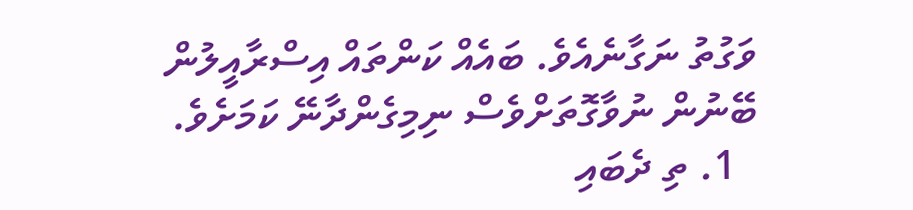ވަގުތު ނަގާނެއެވެ. ބައެއް ކަންތައް އިސްރާއީލުން ބޭނުން ނުވާގޮތަށްވެސް ނިމިގެންދާނޭ ކަމަށެވެ.
  1. ތި ދެބައި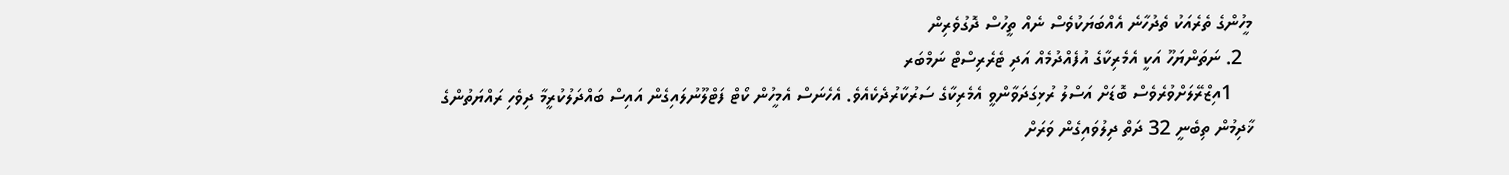މީހުންގެ ތެރެއަކު ތެދުހާނެ އެއްބަޔަކުވެސް ނެއް ތީހުސް ދޮގުވެރިން
  2. ނަތަންޔަހޫ އަކީ އެމެރިކާގެ އުފެއްދުމެއް އަދި ޓެރެރިސްޓް ނަމްބަރ
    1އިޒްރޭލަށްވުރެވެސް ބޮޑަށް އަސްލު ރުޅިގަދަވާންވީ އެމެރިކާގެ ސަރުކާރުދެކެއެވެ. އެހެނަސް އެމީހުން ކޯޓް ފަޓްލޫނުލައިގެން އައިސް ބައްދަލުކުރީމާ ދިވެހި ރައްޔަތުންގެ ޚާދިމުން ތިބެނީ 32 ދަތް ދިލުވައިގެން ވަރަށް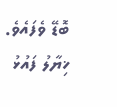ބޮޑޭ ވެފައެވެ.
ޚިޔާލު ފައުޅު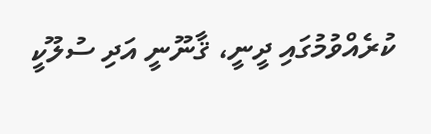ކުރެއްވުމުގައި ދީނީ، ޤާނޫނީ އަދި ސުލޫކީ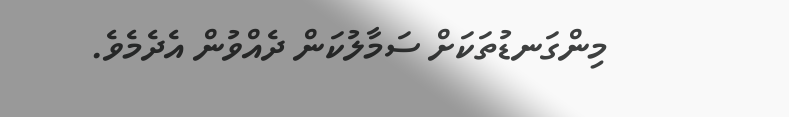މިންގަނޑުތަކަށް ސަމާލުކަން ދެއްވުން އެދެމެވެ.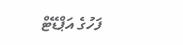ފަހުގެ އަޕްޑޭޓް